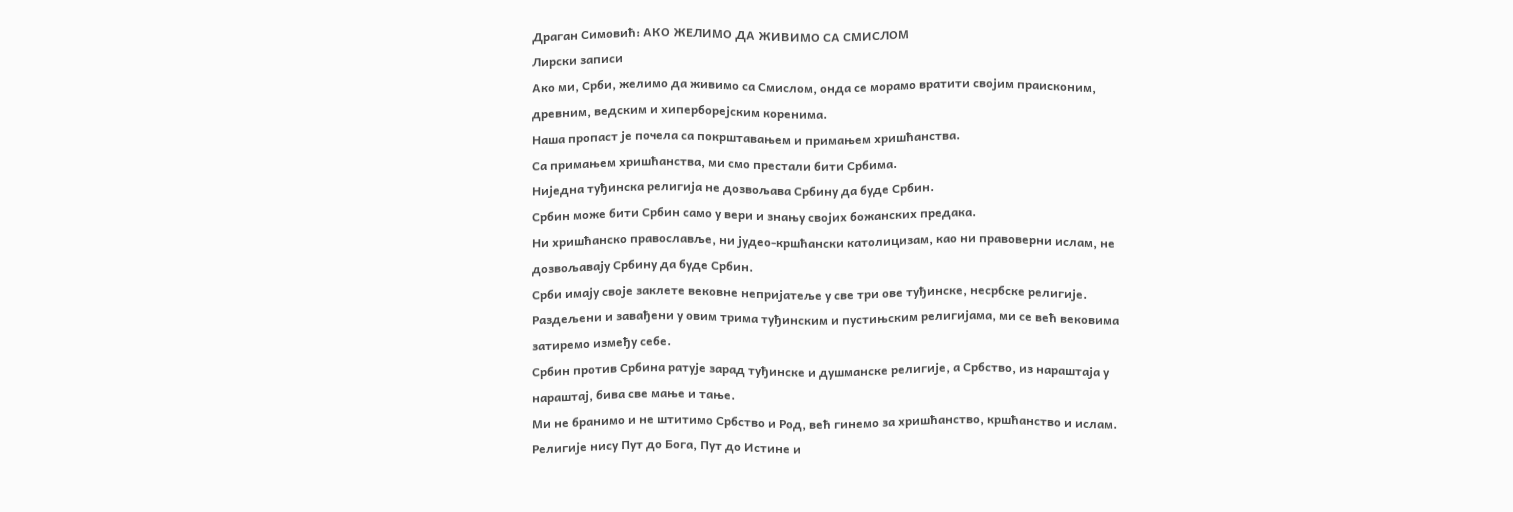Драган Симовић: АКО ЖЕЛИМО ДА ЖИВИМО СА СМИСЛОМ
Лирски записи
Ако ми, Срби, желимо да живимо са Смислом, онда се морамо вратити својим праисконим, древним, ведским и хиперборејским коренима.
Наша пропаст је почела са покрштавањем и примањем хришћанства.
Са примањем хришћанства, ми смо престали бити Србима.
Ниједна туђинска религија не дозвољава Србину да буде Србин.
Србин може бити Србин само у вери и знању својих божанских предака.
Ни хришћанско православље, ни јудео-кршћански католицизам, као ни правоверни ислам, не дозвољавају Србину да буде Србин.
Срби имају своје заклете вековне непријатеље у све три ове туђинске, несрбске религије.
Раздељени и завађени у овим трима туђинским и пустињским религијама, ми се већ вековима затиремо између себе.
Србин против Србина ратује зарад туђинске и душманске религије, а Србство, из нараштаја у нараштај, бива све мање и тање.
Ми не бранимо и не штитимо Србство и Род, већ гинемо за хришћанство, кршћанство и ислам.
Религије нису Пут до Бога, Пут до Истине и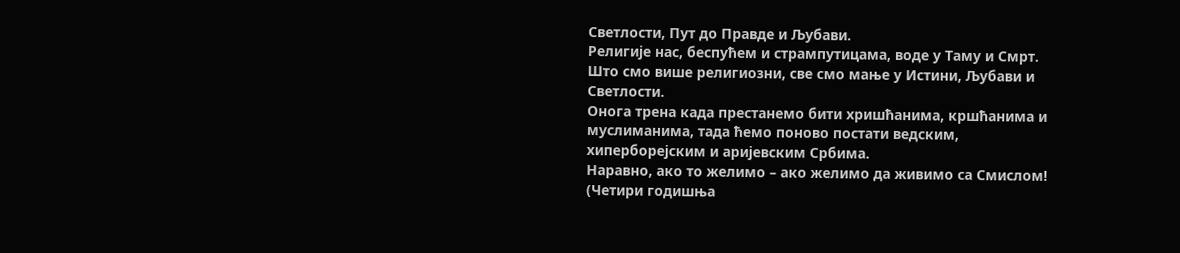Светлости, Пут до Правде и Љубави.
Религије нас, беспућем и стрампутицама, воде у Таму и Смрт.
Што смо више религиозни, све смо мање у Истини, Љубави и Светлости.
Онога трена када престанемо бити хришћанима, кршћанима и муслиманима, тада ћемо поново постати ведским, хиперборејским и аријевским Србима.
Наравно, ако то желимо – ако желимо да живимо са Смислом!
(Четири годишња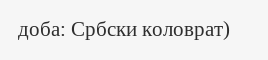доба: Србски коловрат)